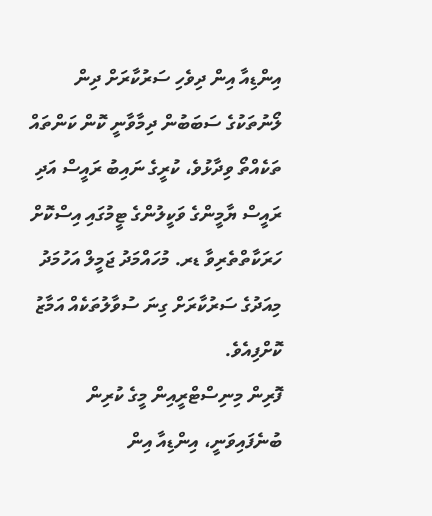އިންޑިއާ އިން ދިވެހި ސަރުކާރަށް ދިން ލޯނުތަކުގެ ސަބަބުން ދިމާވާނީ ކޮން ކަންތައް ތަކެއްތޯ ވިދާޅުވެ، ކުރީގެ ނައިބު ރައީސް އަދި ރައީސް ޔާމީންގެ ވަކީލުންގެ ޓީމުގައި އިސްކޮށް ހަރަކާތްތެރިވާ ޑރ. މުހައްމަދު ޖަމީލް އަހުމަދު މިއަދުގެ ސަރުކާރަށް ގިނަ ސުވާލުތަކެއް އަމާޒު ކޮށްފިއެވެ.
ފޮރިން މިނިސްޓްރީއިން މީގެ ކުރިން ބުނެފައިވަނީ، އިންޑިއާ އިން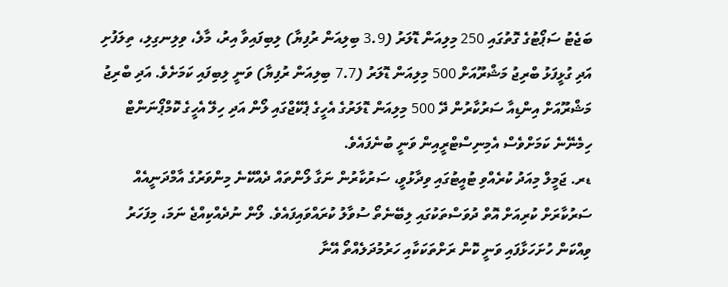ބަޖެޓު ސަޕޯޓުގެ ގޮތުގައި 250 މިލިއަން ޑޮލަރު (3.9 ބިލިއަން ރުފިޔާ) ލިބިފައިވާ އިރު، މާލެ، ވިލިނގިލި، ތިލަފުށި އަދި ގުޅީފަޅު ބްރިޖު މަޝްރޫއަށް 500 މިލިއަން ޑޮލަރު (7.7 ބިލިއަން ރުފިޔާ) ވަނީ ލިބިފައި ކަމަށެވެ. އަދި ބްރިޖު މަޝްރޫއަށް އިންޑިއާ ސަރުކާރުން ދޭ 500 މިލިއަން ޑޮލަރުގެ އެހީގެ ޕެކޭޖްގައި ލޯން އަދި ހިލޭ އެހީގެ ކޮމްޕޯނަންޓް ހިމެނޭނެ ކަމަށްވެސް އެމިނިސްޓްރީއިން ވަނީ ބުނެފައެވެ.
ޑރ. ޖަމީލް މިއަދު ކުރެއްވި ޓުއީޓުގައި ވިދާޅުވީ، ސަރުކާރުން ނަގާ ލޯންތައް ދެއްކޭނެ މިންވަރުގެ އާމްދަނީއެއް ސަރުކާރަށް ކުރިއަށް އޮތް ދުވަސްތަކުގައި ލިބޭނެތޯ ސުވާލު ކުރައްވައިފައެވެ. ލޯން ނުދެއްކިއްޖެ ނަމަ، މިފަހަރު ވިއްކަން ހުށަހަޅާފައި ވަނީ ކޮން ރަށްތަކަކާއި ހަރުމުދަލެއްތޯ އޭނާ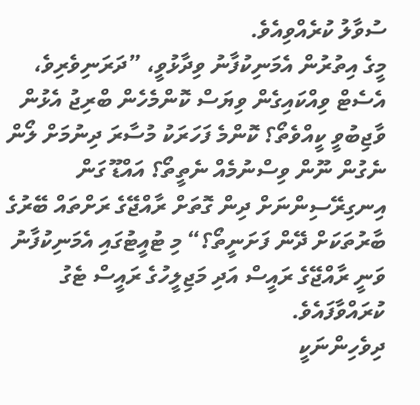ސުވާލު ކުރެއްވިއެވެ.
މީގެ އިތުރުން އެމަނިކުފާނު ވިދާޅުވީ، ”ދަރަނިވެރިވެ، އެސެޓް ވިއްކައިގެން ވިޔަސް ކޮންމެހެން ބްރިޖު އެޅުން ވާޖިބުވީ ކީއްވެތޯ؟ ކޮންމެ ފަހަރަކު މުސާރަ ދިނުމަށް ލޯން ނެގުން ނޫން ވިސްނުމެއް ނެތީތޯ؟ އައްޑޫ ގަން އިނގިރޭސިންނަށް ދިން ގޮތަށް ރާއްޖޭގެ ރަށްތައް ބޭރުގެ ބާރުތަކަށް ދޭން ފަށަނީތޯ؟“ މި ޓުއީޓުގައި އެމަނިކުފާނު ވަނީ ރާއްޖޭގެ ރައީސް އަދި މަޖިލީހުގެ ރައީސް ޓެގު ކުރައްވާފައެވެ.
ދިވެހިންނަކީ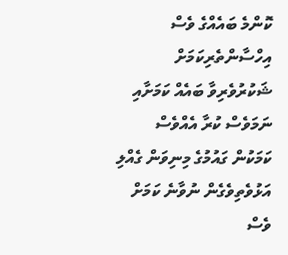ކޮންމެ ބައެއްގެ ވެސް އިހްސާންތެރިކަމަށް ޝަކުރުވެރިވާ ބައެއް ކަމަށާއި ނަމަވެސް ކުރާ އެއްވެސް ކަމަކުން ގައުމުގެ މިނިވަން ގެއްލި އަޅުވެތިވެގެން ނުވާނެ ކަމަށް ވެސް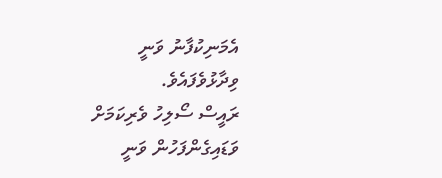އެމަނިކުފާނު ވަނީ ވިދާޅުވެފައެވެ.
ރައީސް ސޯލިހު ވެރިކަމަށް ވަޑައިގެންފަހުން ވަނީ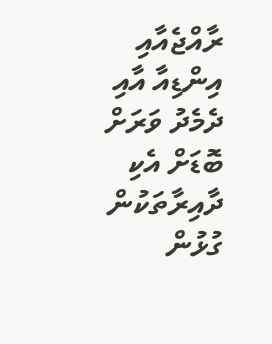ރާއްޖެއާއި އިންޑިއާ އާއި ދެމެދު ވަރަށް ބޮޑަށް އެކި ދާއިރާތަކުން ގުޅުން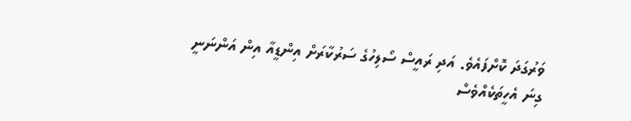ވަރުގަދަ ކޮށްފައެވެ. އަދި ރައީސް ސޯލިހުގެ ސަރުކާރަށް އިންޑީއާ އިން އަންނަނީ ގިނަ އެހީތަކެއްވެސް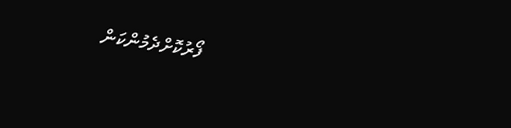ފޯރުކޮށްދެމުންކަން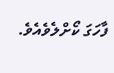ފާހަގަ ކޯށްލެވެއެވެ.